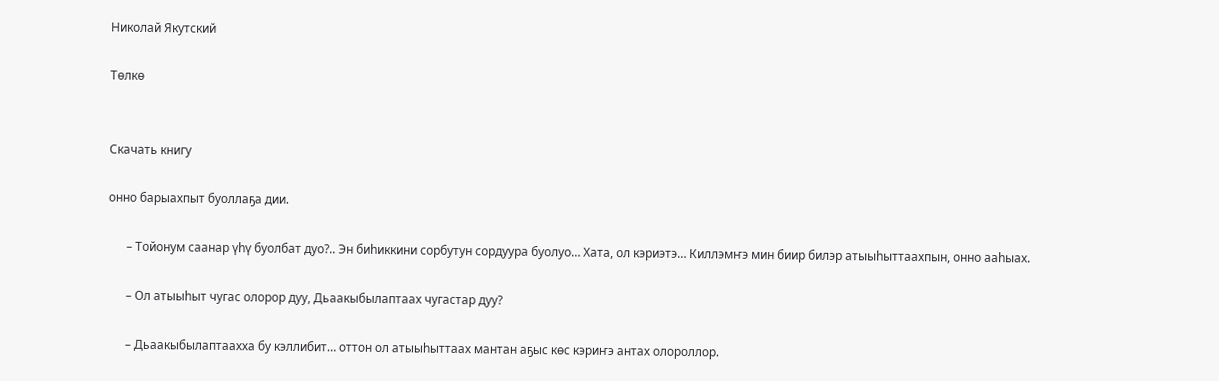Николай Якутский

Төлкө


Скачать книгу

онно барыахпыт буоллаҕа дии.

      – Тойонум саанар үһү буолбат дуо?.. Эн биһиккини сорбутун сордуура буолуо… Хата, ол кэриэтэ… Киллэмҥэ мин биир билэр атыыһыттаахпын, онно ааһыах.

      – Ол атыыһыт чугас олорор дуу, Дьаакыбылаптаах чугастар дуу?

      – Дьаакыбылаптаахха бу кэллибит… оттон ол атыыһыттаах мантан аҕыс көс кэриҥэ антах олороллор.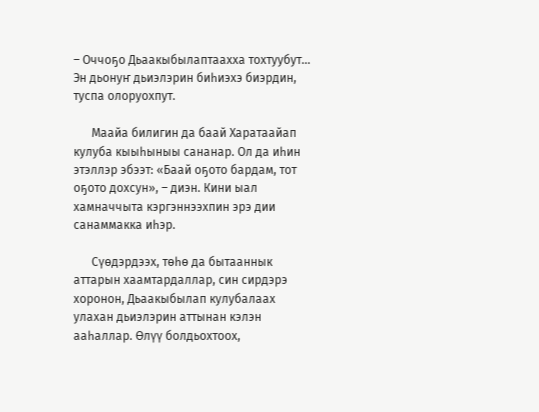– Оччоҕо Дьаакыбылаптаахха тохтуубут… Эн дьонуҥ дьиэлэрин биһиэхэ биэрдин, туспа олоруохпут.

      Маайа билигин да баай Харатаайап кулуба кыыһыныы сананар. Ол да иһин этэллэр эбээт: «Баай оҕото бардам, тот оҕото дохсун», – диэн. Кини ыал хамначчыта кэргэннээхпин эрэ дии санаммакка иһэр.

      Сүөдэрдээх, төһө да бытааннык аттарын хаамтардаллар, син сирдэрэ хоронон, Дьаакыбылап кулубалаах улахан дьиэлэрин аттынан кэлэн ааһаллар. Өлүү болдьохтоох,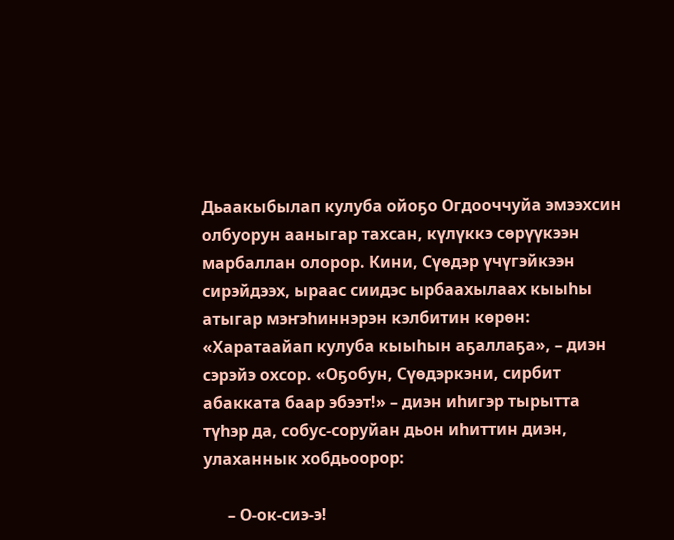Дьаакыбылап кулуба ойоҕо Огдооччуйа эмээхсин олбуорун ааныгар тахсан, күлүккэ сөрүүкээн марбаллан олорор. Кини, Сүөдэр үчүгэйкээн сирэйдээх, ыраас сиидэс ырбаахылаах кыыһы атыгар мэҥэһиннэрэн кэлбитин көрөн: «Харатаайап кулуба кыыһын аҕаллаҕа», – диэн сэрэйэ охсор. «Оҕобун, Сүөдэркэни, сирбит абакката баар эбээт!» – диэн иһигэр тырытта түһэр да, собус-соруйан дьон иһиттин диэн, улаханнык хобдьоорор:

      – О-ок-сиэ-э!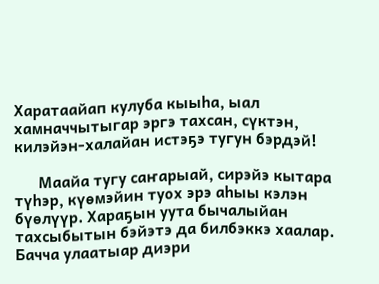Харатаайап кулуба кыыһа, ыал хамначчытыгар эргэ тахсан, сүктэн, килэйэн-халайан истэҕэ тугун бэрдэй!

      Маайа тугу саҥарыай, сирэйэ кытара түһэр, күөмэйин туох эрэ аһыы кэлэн бүөлүүр. Хараҕын уута бычалыйан тахсыбытын бэйэтэ да билбэккэ хаалар. Бачча улаатыар диэри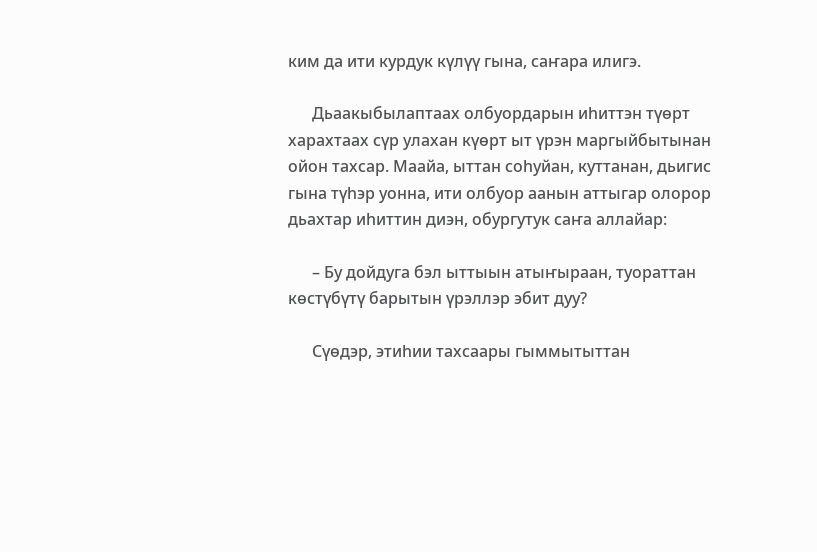ким да ити курдук күлүү гына, саҥара илигэ.

      Дьаакыбылаптаах олбуордарын иһиттэн түөрт харахтаах сүр улахан күөрт ыт үрэн маргыйбытынан ойон тахсар. Маайа, ыттан соһуйан, куттанан, дьигис гына түһэр уонна, ити олбуор аанын аттыгар олорор дьахтар иһиттин диэн, обургутук саҥа аллайар:

      – Бу дойдуга бэл ыттыын атыҥыраан, туораттан көстүбүтү барытын үрэллэр эбит дуу?

      Сүөдэр, этиһии тахсаары гыммытыттан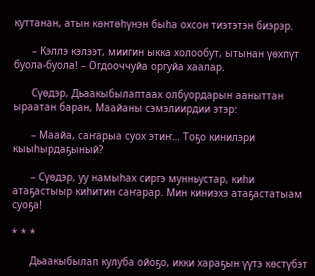куттанан, атын көнтөһүнэн быһа охсон тиэтэтэн биэрэр.

      – Кэллэ кэлээт, миигин ыкка холообут, ытынан үөхпүт буола-буола! – Огдооччуйа оргуйа хаалар.

      Сүөдэр, Дьаакыбылаптаах олбуордарын ааныттан ыраатан баран, Маайаны сэмэлиирдии этэр:

      – Маайа, саҥарыа суох этиҥ… Тоҕо кинилэри кыыһырдаҕыный?

      – Сүөдэр, уу намыһах сиргэ мунньустар, киһи атаҕастыыр киһитин саҥарар. Мин киниэхэ атаҕастатыам суоҕа!

* * *

      Дьаакыбылап кулуба ойоҕо, икки хараҕын үүтэ көстүбэт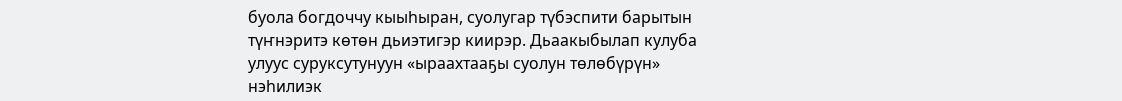буола богдоччу кыыһыран, суолугар түбэспити барытын түҥнэритэ көтөн дьиэтигэр киирэр. Дьаакыбылап кулуба улуус суруксутунуун «ыраахтааҕы суолун төлөбүрүн» нэһилиэк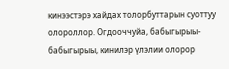кинээстэрэ хайдах толорбуттарын суоттуу олороллор. Огдооччуйа, бабыгырыы-бабыгырыы, кинилэр үлэлии олорор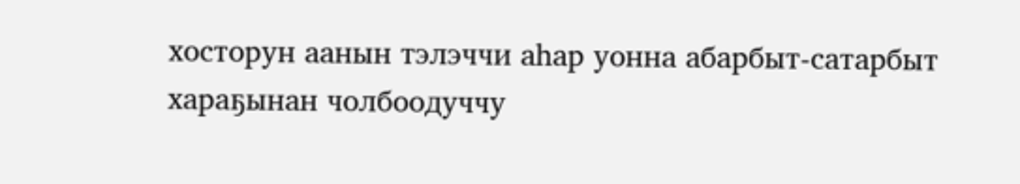хосторун аанын тэлэччи аһар уонна абарбыт-сатарбыт хараҕынан чолбоодуччу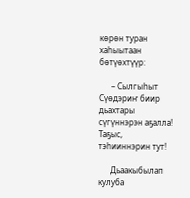көрөн туран хаһыытаан бөтүөхтүүр:

      – Сылгыһыт Сүөдэриҥ биир дьахтары сүгүннэрэн аҕалла! Таҕыс, тэһииннэрин тут!

      Дьаакыбылап кулуба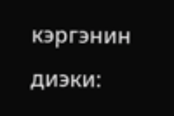кэргэнин диэки: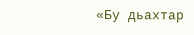«Бу дьахтар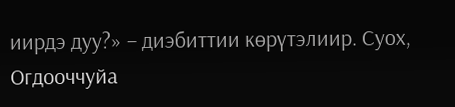иирдэ дуу?» – диэбиттии көрүтэлиир. Суох, Огдооччуйа